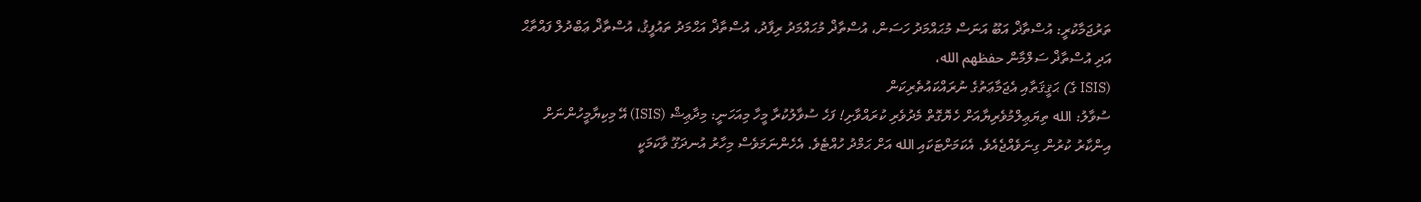ތަރުޖަމާކުރީ: އުސްތާޛް އަބޫ އަނަސް މުޙައްމަދު ހަސަން، އުސްތާޛް މުޙައްމަދު ރިފާދު، އުސްތާޛް އަޙްމަދު ތައުފީޤު، އުސްތާޛް ޢަބްދުލް ފައްތާޙް އަދި އުސްތާޛް ސަލްމާން حفظهم الله،
(ISIS ގެ) ޙަޤީޤަތާއި އެޖަމާޢަތުގެ ނުރައްކައުތެރިކަން
ސުވާލު: الله ތިޔަޢިލްމުވެރިޔާއަށް ހެޔޮގޮތް މެދުވެރި ކުރައްވާށި! ފަހެ ސުވާލުކުރާ މީހާ މިއަހަނީ: މިދާޢިޝް (ISIS) އޭ މިކިޔާމީހުންނަށް އިންކާރު ކުރުން ގިނަވެއްޖެއެވެ. އެކަމަށްޓަކައި الله އަށް ޙަމްދު ހުއްޓެވެ. އެހެންނަމަވެސް މިހާރު އުނދަގޫ ވާކަމަކީ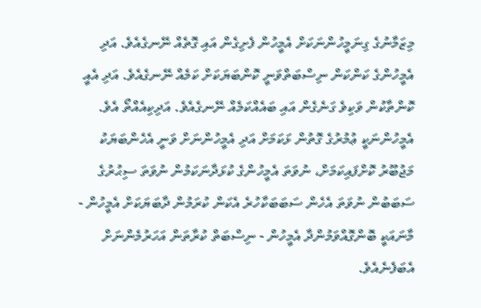މިޒަމާނުގެ ގިނަމީހުންނަކަށް އެމީހުން ފެށިގެން އައި ގޮތެއް ނޭނގެއެވެ. އަދި އެމީހުންގެ ކަންކަން ނިސްބަތްވަނީ ކޮންބަޔަކަށް ކަމެއް ނޭނގެއެވެ. އަދި އެއީ ކޮންތާކުން ވަކިވެ ގަނެގެން އައި ބައެއްކަމެއް ނޭނގެއެވެ. އަދިކިއެއްތޯ އެވެ. އެމީހުންނަކީ ޢުމުރުގެ ގޮތުން ޅަކަމަށް އަދި އެމީހުންނަށް ވަނީ އެހެންބަޔަކު މަޖުބޫރު ކޮށްފައިކަމަށް، ނުވަތަ އެމީހުންގެ ކުޅަދާނަކަމުން ނުވަތަ ސިޙުރުގެ ސަބަބުން ނުވަތަ އެހެން ސަބަބަކާހުރެ އެކަން ކުރަމުން ދާބަޔަކަށް އެމީހުން - މާނައަކީ ބޮންގޮއްވަމުންދާ އެމީހުން - ނިސްބަތް ކުރާތަން އަހަރުމެންނަށް އެބަފެނެއެވެ.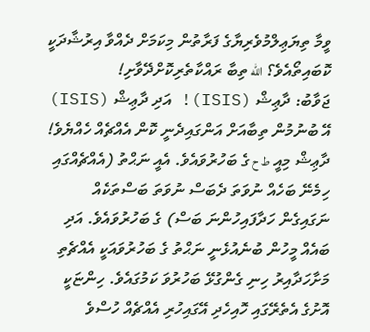ވީމާ ތިޔަޢިލްމުވެރިޔާގެ ފަރާތުން މިކަމަށް ދެއްވާ އިރުޝާދަކީ ކޮބައިތޯއެވެ؟ الله ތިބާ ރައްކާތެރިކޮށްދޭވާށި!
ޖަވާބު: ދާޢިޝް (ISIS)! އަދި ދާޢިޝް (ISIS) އޭ ބުނުމުން ތިބާއަށް އަންގައިދެނީ ކޮން އެއްޗެއް ހެއްޔެވެ! ދާޢިޝް މިއީ ط ح ގެ ބަހުރުވައެވެ. އެއީ ނަޙްތު (އެއްޗެއްގައި ހިމެނޭ ބަހެއް ނުވަތަ ދެބަސް ނުވަތަ ބަސްތަކެއް ނަގައިގެން ހަދާފައިހުންނަ ބަސް) ގެ ބަހުރުވައެވެ. އަދި ބައެއް މީހުން ބުނެއުޅެނީ ނަޙްތު ގެ ބަހުރުވައަކީ އެއްޗެތި މަށާހަދާއިރު ހިނި ގެންގުޅޭ ބަހުރުވަ ކަމުގައެވެ. ހިންޏަކީ އޮށުގެ އެތެރޭގައި ހޮއިހެދި އޭގައިހުރި އެއްޗެއް ހުސްވެ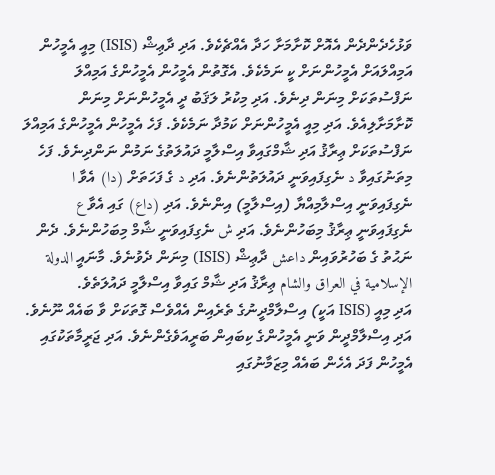ވަޅުހެދެންދެން އެއޮށް ކޮށާމަށާ ހަދާ އެއްޗެކެވެ. އަދި ދާޢިޝް (ISIS) މިއީ އެމީހުން އަމިއްލައަށް އެމީހުންނަށް ކީ ނަމެކެވެ. އެގޮތުން އެމީހުން އެމީހުންގެ އަމިއްލަ ނަފްސުތަކަށް މިނަން ދިނެވެ. އަދި މިކުރު ލަޤަބު ދީ އެމީހުންނަށް މިނަން ކޮށާމަށާލިއެވެ. އަދި މިއީ އެމީހުންނަށް ކަމުދާ ނަމެކެވެ. ފަހެ އެމީހުން އެމީހުންގެ އަމިއްލަ ނަފްސުތަކަށް ޢިރާޤު އަދި ޝާމްގައިވާ އިސްލާމީ ދައުލަތުގެ ނަމުން ނަންދިނެވެ. ފަހެ މިތަނުގައިވާ د ނެގިފައިވަނީ ދައުލަތުންނެވެ. އަދި د ގެ ފަހަތަށް (دا) އެވާ ا ނެގިފައިވަނީ އިސްލާމިއްޔާ (އިސްލާމީ) އިންނެވެ. އަދި (داع) ގައި އެވާ ع ނެގިފައިވަނީ ޢިރާޤު މިބަހުންނެވެ. އަދި ش ނެގިފައިވަނީ ޝާމް މިބަހުންނެވެ. ދެން ނަޙުތު ގެ ބަހުރުވައިން داعش ދާޢިޝް (ISIS) މިނަން ދެވުނެވެ. މާނައީ الدولة الإسلامية في العراق والشام ޢިރާޤު އަދި ޝާމް ގައިވާ އިސްލާމީ ދައުލަތެވެ.
އަދި މިއީ (ISIS އަކީ) އިސްލާމްދީނުގެ ތެރެއިން އެއްވެސް ގޮތަކަށް ވާ ބައެއް ނޫނެވެ. އަދި އިސްލާމްދީން ވަނީ އެމީހުންގެ ކިބައިން ބަރީއަވެގެންނެވެ. އަދި ޖަރީމާތަކުގައި އެމީހުން ފަދަ އެހެން ބައެއް މިޒަމާނުގައި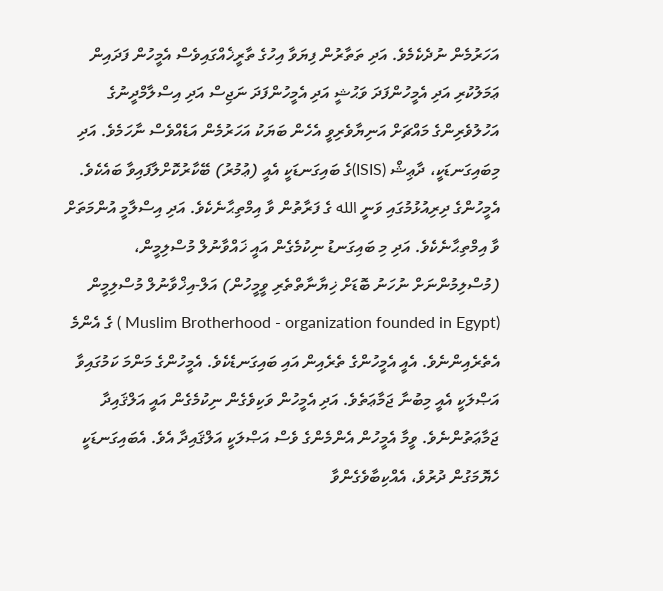އަހަރުމެން ނުދެކެމެވެ. އަދި ތަތާރުން ފިޔަވާ އިހުގެ ތާރީޚެއްގައިވެސް އެމީހުން ފަދައިން ޢަމަލުކުރި އަދި އެމީހުންފަދަ ވަޙުޝީ އަދި އެމީހުންފަދަ ނަޖިސް އަދި އިސްލާމްދީނުގެ އަހުލުވެރިންގެ މައްޗަށް އަނިޔާވެރިވީ އެހެން ބަޔަކު އަހަރުމެން އަޑެއްވެސް ނާހަމެވެ. އަދި މިބައިގަނޑަކީ، ދާޢިޝް (ISIS)ގެ ބައިގަނޑަކީ އެއީ (ޢުމުރު) ބޭކާރުކޮށްލާފައިވާ ބައެކެވެ. އެމީހުންގެ ދިރިއުޅުމުގައި ވަނީ الله ގެ ފަރާތުން ވާ އިމްތިޙާނެކެވެ. އަދި އިސްލާމީ އުންމަތަށް ވާ އިމްތިޙާނެކެވެ. އަދި މި ބައިގަނޑު ނިކުމެގެން އައީ ޚައްވާނުލް މުސްލިމީން، (މުސްލިމުންނަށް ނުހަނު ބޮޑަށް ޚިޔާނާތްތެރި ވީމީހުން) އަލް-އިޚްވާނުލް މުސްލިމީން (Muslim Brotherhood - organization founded in Egypt ) ގެ އެންމެ އެތެރެއިންނެވެ. އެއީ އެމީހުންގެ ތެރެއިން އައި ބައިގަނޑެކެވެ. އެމީހުންގެ މަންމަ ކަމުގައިވާ އަޞްލަކީ އެއީ މިބުނާ ޖަމާޢަތެވެ. އަދި އެމީހުން ވަކިވެގެން ނިކުމެގެން އައީ އަލްޤައިދާ ޖަމާޢަތުންނެވެ. ވީމާ އެމީހުން އެންމެންގެ ވެސް އަޞްލަކީ އަލްޤައިދާ އެވެ. އެބައިގަނޑަކީ ހެޔޮމަގުން ދުރުވެ، އެއްކިބާވެގެންވާ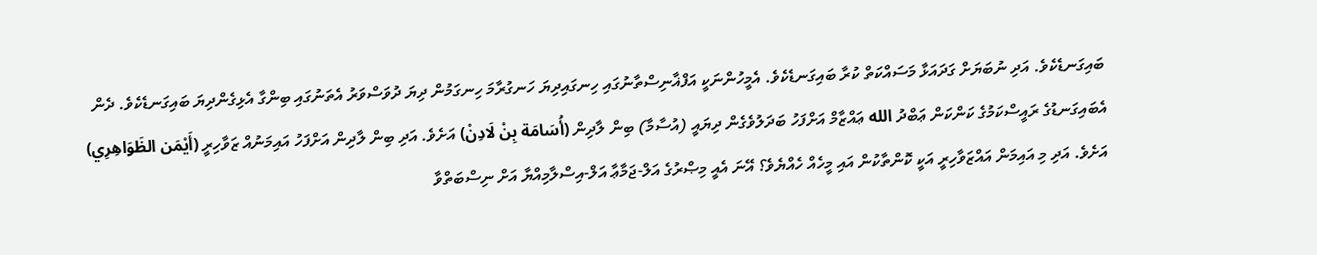ބައިގަނޑެކެވެ. އަދި ނުބަޔަށް ގަދައަޅާ މަސައްކަތް ކުރާ ބައިގަނޑެކެވެ. އެމީހުންނަކީ އަފްޣާނިސްތާނުގައި ހިނގައިދިޔަ ހަނގުރާމަ ހިނގަމުން ދިޔަ ދުވަސްވަރު އެތަނުގައި ބިންގާ އެޅިގެންދިޔަ ބައިގަނޑެކެވެ. ދެން އެބައިގަނޑުގެ ރައީސްކަމުގެ ކަންކަން ޢަބްދު الله ޢައްޒާމް އަށްފަހު ބަދަލުވެގެން ދިޔައީ (އުސާމާ) ބިން ލާދިން (أُسَامَة بِنْ لَادِنْ) އަށެވެ. އަދި ބިން ލާދިން އަށްފަހު އައިމަނުއް ޒަވާހިރީ (أَيْمَن الظَوَاهِرِي) އަށެވެ. އަދި މި އައިމަން އައްޒަވާހިރީ އަކީ ކޮންތާކުން އައި މީހެއް ހެއްޔެވެ؟ އޭނަ އެއީ މިޞްރުގެ އަލް-ޖަމާޢާ އަލް-އިސްލާމިއްޔާ އަށް ނިސްބަތްވާ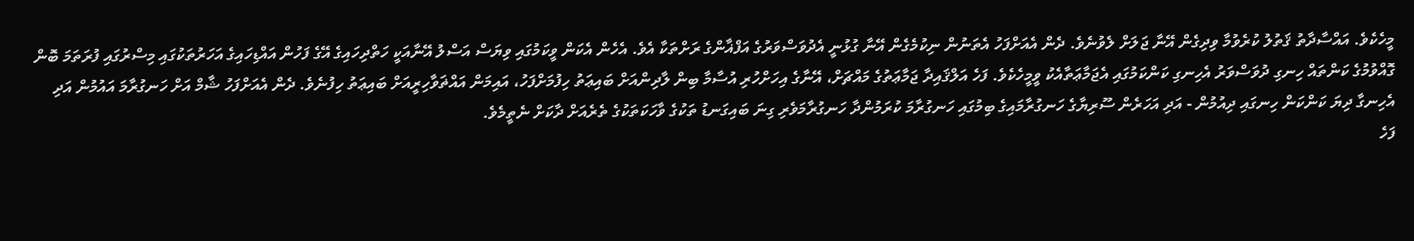މީހެކެވެ. އައްސާދާތު ޤަތުލު ކުރެވުމާ ވިދިގެން އޭނާ ޖަލަށް ލެވުނެވެ. ދެން އެއަށްފަހު އެތަނުން ނިކުމެގެން އޭނާ ގުޅުނީ އެދުވަސްވަރުގެ އަފްޣާންގެ ރަށްތަކާ އެވެ. އެހެން އެކަން ވީކަމުގައި ވިޔަސް އަސްލު އޭނާއަކީ ހަތްދިހައިގެ އޭގެ ފަހުން އައްޑިހައިގެ އަހަރުތަކުގައި މިސްރުގައި ފުރަތަމަ ބޮން ގޮއްވުމުގެ ކަންތައް ހިނގި ދުވަސްވަރު އެހިނގި ކަންކަމުގައި އެޖަމާޢަތާއެކު ވީމީހެކެވެ. ފަހެ އަލްޤައިދާ ޖަމާޢަތުގެ މައްޗަށް، އޭނާގެ އިހަށްހުރި އުސާމާ ބިން ލާދިންއަށް ބައިޢަތު ހިފުމަށްފަހު، އައިމަން އައްޡަވާހިރީއަށް ބައިޢަތު ހިފުނެވެ. ދެން އެއަށްފަހު ޝާމް އަށް ހަނގުރާމަ އައުމުން އަދި އެހިނގާ ދިޔަ ކަންކަން ހިނގައި ދިއުމުން - އަދި އަހަރެން ސޫރިޔާގެ ހަނގުރާމައިގެ ބިމުގައި ހަނގުރާމަ ކުރަމުންދާ ހަނގުރާމަވެރި ގިނަ ބައިގަނޑު ތަކުގެ ވާހަކަތަކުގެ ތެރެއަށް ދާކަށް ނެތީމެވެ.
ފަހެ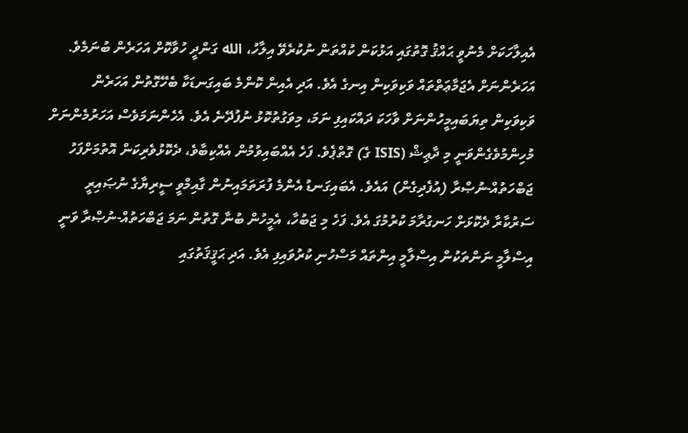އެއިލާހަކަށް މެނުވީ ޙައްޤު ގޮތުގައި އަޅުކަން ކުއްތަން ނުކުރެވޭ އިލާހު، الله ގަންދީ ހުވާކޮށް އަހަރެން ބުނަމެވެ. އަހަރެންނަށް އެޖަމާޢަތްތައް ވަކިވަކިން އިނގެ އެވެ. އަދި އެއިން ކޮންމެ ބައިގަނޑަކާ ބެހޭގޮތުން އަހަރެން ވަކިވަކިން ތިޔަބައިމީހުންނަށް ވާހަކަ ދައްކައިފި ނަމަ، މިވަގުތުކޮޅު ނުފުދޭނެ އެވެ. އެހެންނަމަވެސް އަހަރުމެންނަށް މުހިންމުވެގެންވަނީ މި ދާޢިޝް (ISIS ގެ) ގޮތްޕެވެ. ފަހެ އެއްބައިވުމުން އެއްކިބާވެ، ދެކޮޅުވެރިކަން އޮތުމަށްފަހު ޖަބްހަތުއް-ނުޞްރާ (އުފެދިގެން) އައެވެ. އެބައިގަނޑު އެންމެ ފުރަތަމައިނުން ގާއިމްވީ ސީރިޔާގެ ނުޞައިރީ ސަރުކާރާ ދެކޮޅަށް ހަނގުރާމަ ކުރުމުގަ އެވެ. ފަހެ މި ޖަބުހާ، އެމީހުން ބުނާ ގޮތުން ނަމަ ޖަބްހަތުއް-ނުޞްރާ ވަނީ އިސްލާމީ ނަންތަކުން އިސްލާމީ އިންތައް މަސްހުނި ކުރުވައިފި އެވެ. އަދި ޙަޤީޤަތުގައި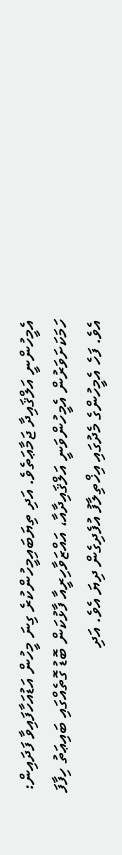އެމީހުންނީ އަލްޤައިދާ ޖަމާޢަތެވެ. އަދި ތިޔަބައިމީހުންކުރެ ގިނަ މީހުން އަޑުއަހާފައިވާ ފަދައިން: ހަމަކަށަވަރުން އެމީހުންވަނީ އަލްޤައިދާއާ، އައްޒަވާހިރީއާ ފާޅުކަން ބޮޑު ގޮތެއްގައި ބައިޢަތު ހިފާފަ އެވެ. ފަހެ އެމީހުންގެ މެދުގައި އިޚްތިލާފު އުފެދިގެން ދިޔަ އެވެ. އަދި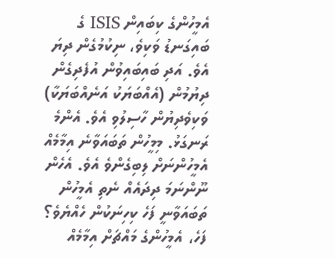އެމީހުންގެ ކިބައިން ISIS ގެ ބައިގަނޑު ވަކިވެ، ނިކުމުގެން ދިޔަ އެވެ. އަދި ބައިބައިވުން އުފެދިގެން ދިޔުމުން (އެއްބަޔަކު އަނެއްބަޔަކާ) ވަކިވެދިޔުން ހާސިލުވި އެވެ. އެންމެ ރަނގަޅު. މިމީހުން ތަބައަވާނެ އިމާމެއް އެމީހުންނަށް ލިބިގެންވެ އެވެ. އެހެން ނޫންނަމަ ދިދައެއް ނެތި އެމީހުން ތަބައަވާނީ ފަހެ ކިހިނަކުން ހެއްޔެވެ؟ ފަހެ، އެމީހުންގެ މައްޗަށް އިމާމެއް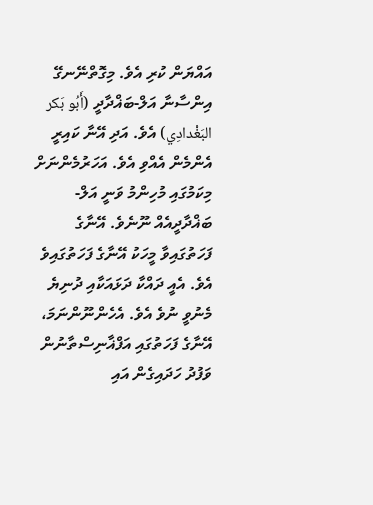އައްޔަން ކުރި އެވެ. މިގޮތްނޭނގޭ އިންސާނާ އަލް-ބަޣްދާދީ (أَبُو بَكر البَغْدادِي) އެވެ. އަދި އޭނާ ކައިރީ އެންމެން އެއްވި އެވެ. އަހަރުމެންނަށް މިކަމުގައި މުހިންމު ވަނީ އަލް-ބަޣްދާދީއެއް ނޫނެވެ. އޭނާގެ ފަހަތުގައިވާ މީހަކު އޭނާގެ ފަހަތުގައިވެ އެވެ. އެއީ ދައްކާ ދަޅައަކާއި ދުނިޔެ މެނުވީ ނުވެ އެވެ. އެހެންނޫންނަމަ، އޭނާގެ ފަހަތުގައި އަފްޣާނިސްތާނުން ވަފުދު ހަދައިގެން އައި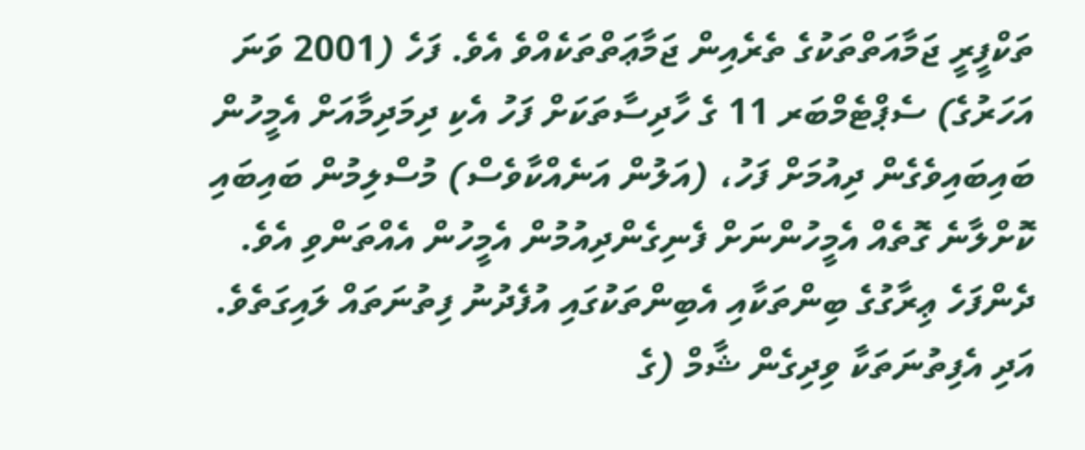ތަކްފީރީ ޖަމާއަތްތަކުގެ ތެރެއިން ޖަމާޢަތްތަކެއްވެ އެވެ. ފަހެ (2001 ވަނަ އަހަރުގެ) ސެޕްޓެމްބަރ 11 ގެ ހާދިސާތަކަށް ފަހު އެކި ދިމަދިމާއަށް އެމީހުން ބައިބައިވެގެން ދިއުމަށް ފަހު، (އަލުން އަނެއްކާވެސް) މުސްލިމުން ބައިބައި ކޮށްލާނެ ގޮތެއް އެމީހުންނަށް ފެނިގެންދިއުމުން އެމީހުން އެއްތަންވި އެވެ. ދެންފަހެ ޢިރާގުގެ ބިންތަކާއި އެބިންތަކުގައި އުފެދުނު ފިތުނަތައް ލައިގަތެވެ. އަދި އެފިތުނަތަކާ ވިދިގެން ޝާމް (ގެ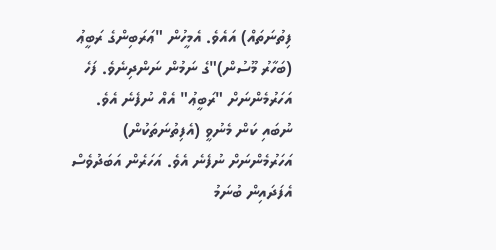ފިތުނަތައް) އައެވެ. އެމީހުން "ޢަރަބިންގެ ރަބީޢު (ބަހާރު މޫސުން)"ގެ ނަމުން ނަންދިނެވެ. ފަހެ އަހަރުމެންނަށް "ރަބީޢު" އެއް ނުފެނެ އެވެ. ނުބައި ކަން މެނުވީ (އެފިތުނަތަކުން) އަހަރުމެންނަށް ނުފެނެ އެވެ. އަހަރެން އަބަދުވެސް އެފަދައިން ބުނަމު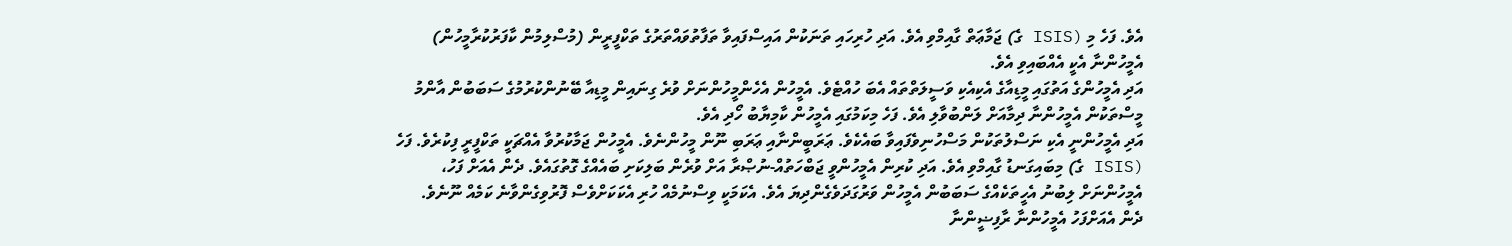އެވެ. ފަހެ މި (ISIS ގެ) ޖަމާޢަތް ގާއިމްވި އެވެ. އަދި ހުރިހައި ތަނަކުން އައިސްފައިވާ ތަފާތުވައްތަރުގެ ތަކްފީރީން (މުސްލިމުން ކާފަރުކުރާމީހުން) އެމީހުންނާ އެކީ އެއްބައިވި އެވެ.
އަދި އެމީހުންގެ އަތުގައި މީޑިއާގެ އެކިއެކި ވަސީލަތްތައް އެބަ ހުއްޓެވެ. އެމީހުން އެހެންމީހުންނަށް ވުރެ ގިނައިން މީޑިއާ ބޭނުންކުރުމުގެ ސަބަބުން އާންމު މީސްތަކުން އެމީހުންނާ ދިމާއަށް ލަންބުވާލި އެވެ. ފަހެ މިކަމުގައި އެމީހުން ކާމިޔާބު ހޯދި އެވެ.
އަދި އެމީހުންނީ އެކި ނަސްލުތަކުން މަސްހުނިވެފައިވާ ބައެކެވެ. ޢަރަބީންނާއި ޢަރަބި ނޫން މީހުންނެވެ. އެމީހުން ޖަމާކުރުވާ އެއްޗަކީ ތަކްފީރީ ފިކުރެވެ. ފަހެ (ISIS ގެ) މިބައިގަނޑު ގާއިމްވި އެވެ. އަދި ކުރިން އެމީހުންވީ ޖަބްހަތުއް-ނުޞްރާ އަށް ވުރެން ބަލިކަށި ބައެއްގެ ގޮތުގައެވެ. ދެން އެއަށް ފަހު، އެމީހުންނަށް ލިބުނު އެހީތަކެއްގެ ސަބަބުން އެމީހުން ވަރުގަދަވެގެންދިޔަ އެވެ. އެކަމަކީ ވިސްނުމެއް ހުރި އެކަކަށްވެސް ފޮރުވިގެންވާނެ ކަމެއް ނޫނެވެ.
ދެން އެއަށްފަހު އެމީހުންނާ ރާފިޟީންނާ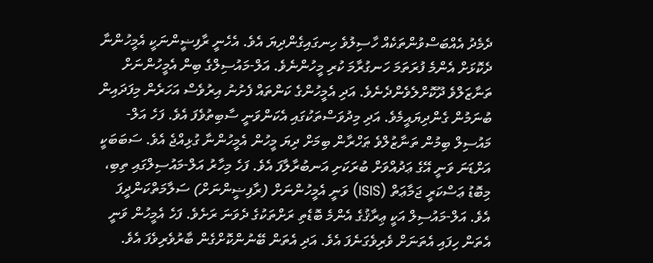ދެމެދު އެއްބަސްވުންތަކެއް ހާސިލުވެ ހިނގައިގެންދިޔަ އެވެ. އެހެނީ ރާފިޟީންނަކީ އެމީހުންނާ ދެކޮޅަށް އެންމެ ފުރަތަމަ ހަނގުރާމަ ކުރި މީހުންނެވެ. އަލް-މައުސިލްގެ ބިން އެމީހުންނަށް ތަނާޒަލްވެ ދޫކޮށްލެވެންދެނެވެ. އަދި އެމީހުންގެ ކަންތައް ފެށުނު އިރުވެސް އަހަރެން މިފަދައިން ބުނަމުން ގެންދިޔައީމެވެ. އަދި މިދުވަސްތަކުގައި އެކަންވަނީ ސާބިތުވެފަ އެވެ. ފަހެ އަލް-މައުސިލް ބިމުން ތަނާޒުލްވެ ޠަހްރާން ބިމަށް ދިޔަ މީހުން އެމީހުންނާ ގުޅިއްޖެ އެވެ. ސަބަބަކީ އަށްޑަނަ ވަނީ އޭގެ ޢަދުއްވަށް ބުރަކަށި އަނބުރާލާފަ އެވެ. ފަހެ މިހާރު އަލް-މައުސިލްގައި ތިބި، މިބޮޑު ޢަސްކަރީ ޖަމާޢަތް (ISIS) ވަނީ އެމީހުންނަށް (ރާފިޟީންނަށް) ސަލާމަތްކަންދީފަ އެވެ. އަލް-މައުސިލް އަކީ ޢިރާޤުގެ އެންމެ ބޮޑެތި ރަށްތަކުގެ ދެވަނަ ރަށެވެ. ފަހެ އެމީހުން ވަނީ އެތަން ހިފައި އެތަނަށް ވެރިވެގަނެފަ އެވެ. އަދި އެތަން ބޭނުންކޮށްގެން ބާރުވެރިވެފަ އެވެ.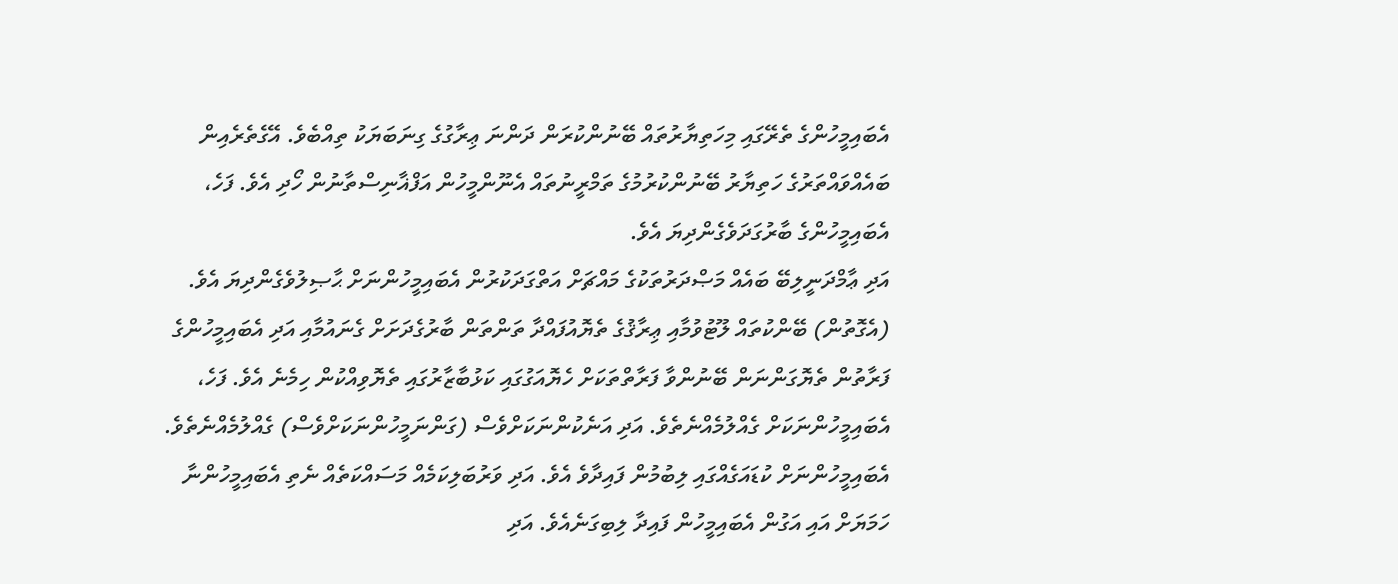އެބައިމީހުންގެ ތެރޭގައި މިހަތިޔާރުތައް ބޭނުންކުރަން ދަންނަ ޢިރާގުގެ ގިނަބަޔަކު ތިއްބެވެ. އޭގެތެރެއިން ބައެއްވައްތަރުގެ ހަތިޔާރު ބޭނުންކުރުމުގެ ތަމްރީނުތައް އެނޫންމީހުން އަފްޣާނިސްތާނުން ހޯދި އެވެ. ފަހެ، އެބައިމީހުންގެ ބާރުގަދަވެގެންދިޔަ އެވެ.
އަދި ޢާމްދަނީލިބޭ ބައެއް މަޞްދަރުތަކުގެ މައްޗަށް އަތްގަދަކުރުން އެބައިމީހުންނަށް ޙާޞިލުވެގެންދިޔަ އެވެ. (އެގޮތުން) ބޭންކުތައް ލޫޓުވުމާއި ޢިރާޤުގެ ތެޔޮއުފައްދާ ތަންތަން ބާރުގެދަށަށް ގެނައުމާއި އަދި އެބައިމީހުންގެ ފަރާތުން ތެޔޮގަންނަން ބޭނުންވާ ފަރާތްތަކަށް ހެޔޮއަގުގައި ކަޅުބާޒާރުގައި ތެޔޮވިއްކުން ހިމެނެ އެވެ. ފަހެ، އެބައިމީހުންނަކަށް ގެއްލުމެއްނެތެވެ. އަދި އަނެކުންނަކަށްވެސް (ގަންނަމީހުންނަކަށްވެސް) ގެއްލުމެއްނެތެވެ. އެބައިމީހުންނަށް ކުޑައަގެއްގައި ލިބުމުން ފައިދާވެ އެވެ. އަދި ވަރުބަލިކަމެއް މަސައްކަތެއް ނެތި އެބައިމީހުންނާ ހަމަޔަށް އައި އަގުން އެބައިމީހުން ފައިދާ ލިބިގަނެއެވެ. އަދި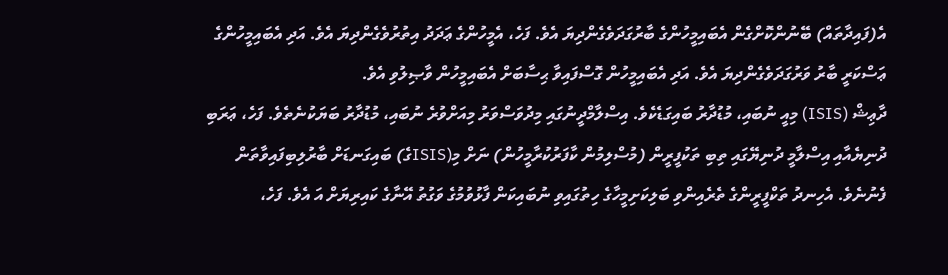އެ(ފައިދާތައް) ބޭނުންކޮށްގެން އެބައިމީހުންގެ ބާރުގަދަވެގެންދިޔަ އެވެ. ފަހެ، އެމީހުންގެ ޢަދަދު އިތުރުވެގެންދިޔަ އެވެ. އަދި އެބައިމީހުންގެ ޢަސްކަރީ ބާރު ވަރުގަދަވެގެންދިޔަ އެވެ. އަދި އެބައިމީހުން ގޮސްފައިވާ ޙިސާބަށް އެބައިމީހުން ވާޞިލުވި އެވެ.
ދާޢިޝް (ISIS) މިއީ ނުބައި، މުޑުދާރު ބައިގަޑެކެވެ. އިސްލާމްދީނުގައި މިދުވަސްވަރު މިއަށްވުރެ ނުބައި، މުޑުދާރު ބަޔަކުނެތެވެ. ފަހެ، ޢަރަބި ދުނިޔެއާއި އިސްލާމީ ދުނިޔޭގައި ތިބި ތަކުފީރީން (މުސްލިމުން ކާފަރުކުރާމީހުން) ނަށް މި(ISISގެ) ބައިގަނޑަށް ބާރުލިބިފައިވާތަން ފެނުނެވެ. އެހިނދު ތަކްފީރީންގެ ތެރެއިންވި ބަލިކަށިމީހާގެ ހިތުގައިވި ނުބައިކަން ފާޅުވުމުގެ ވަގުތު އޭނާގެ ކައިރިޔަށް އަ އެވެ. ފަހެ،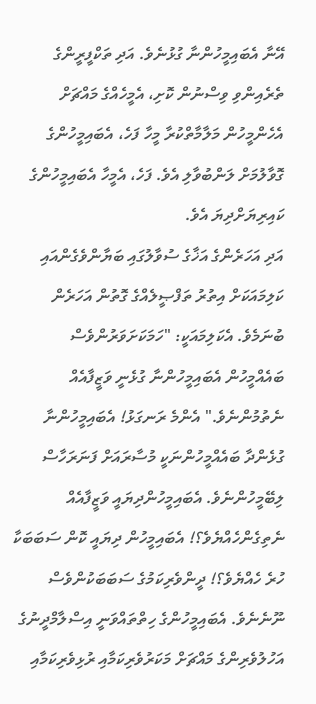އޭނާ އެބައިމީހުންނާ ގުޅުނެވެ. އަދި ތަކްފީރީންގެ ތެރެއިންވި ވިސްނުން ކޮށި، އެމީހެއްގެ މައްޗަށް އެހެންމީހުން މަލާމާތްކުރާ މީހާ ފަހެ، އެބައިމީހުންގެ ގޮވާލުމަށް ލަންބުވާލި އެވެ. ފަހެ، އެމީހާ އެބައިމީހުންގެ ކައިރިޔަށްދިޔަ އެވެ.
އަދި އަހަރެންގެ އަޚާގެ ސުވާލުގައި ބަޔާންވެގެންއައި ކަލިމައަކަށް އިތުރު ތަފްޞީލެއްގެ ގޮތުން އަހަރެން ބުނަމެވެ. އެކަލިމައަކީ: "ހަމަކަށަވަރުންވެސް ބައެއްމީހުން އެބައިމީހުންނާ ގުޅެނީ ވަޒީފާއެއް ނެތުމުންނެވެ." އެންމެ ރަނގަޅު! އެބައިމީހުންނާ ގުޅެންދާ ބައެއްމީހުންނަކީ މުސާރައަށް ފަނަރަހާސް ލިބޭމީހުންނެވެ. އެބައިމީހުންދިޔައީ ވަޒީފާއެއް ނެތިގެންހެއްޔެވެ؟! އެބައިމީހުން ދިޔައީ ކޮން ސަބަބަކާ ހުރެ ހެއްޔެވެ؟! ދީންވެރިކަމުގެ ސަބަބަކުންވެސް ނޫނެނެވެ. އެބައިމީހުންގެ ހިތްތައްވަނީ އިސްލާމްދީނުގެ އަހުލުވެރިންގެ މައްޗަށް މަކަރުވެރިކަމާއި ރުޅިވެރިކަމާއި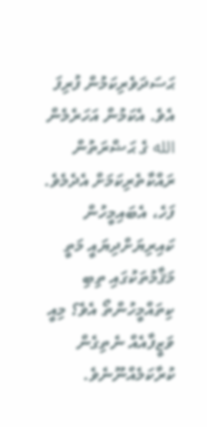ޙަސަދަވެރިކަމުން ފުރިފަ އެވެ. އެކަމުން އަހަރެމެން الله ގެ ޙަޟްރަތުން ރައްކާތެރިކަމަށް އެދެމެވެ. ފަހެ، އެބައިމީހުން ކައިރިޔަށްދިޔައީ މަތީ މަޤާމުތަކުގައި ތިބި ކިތައްމީހުންތޯ އެވެ؟ މިއީ ވަޒީފާއެއް ނެތިގެން ކުރާކަމެއްނޫނެވެ.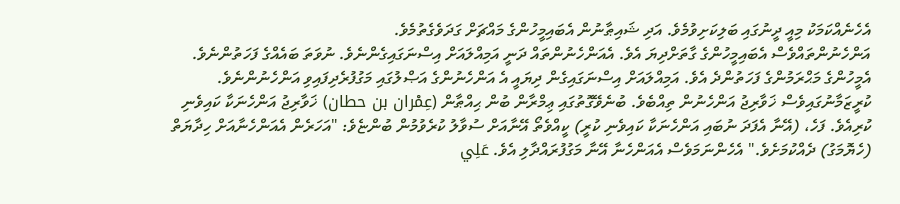އެހެނެއްކަމަކު މިއީ ދީނުގައި ބަލިކަށިވުމެވެ. އަދި ޝައިޠާނުން އެބައިމީހުންގެ މައްޗަށް ގަދަވެގެތުމެވެ.
އަންހެނުންތައްވެސް އެބައިމީހުންގެ ގާތަށްދިޔަ އެވެ. އެއަންހެނުންތައް ދަނީ އަމިއްލައަށް އިސްނަގައިގެންނެވެ. ނުވަތަ ބައެއްގެ ފަހަތުންނެވެ. އެމީހުންގެ މަޙްރަމުންގެ ފަހަތުންދެ އެވެ. އަމިއްލައަށް އިސްނަގައިގެން ދިޔައީ އެ އަންހެނުންގެ އަޞްލުގައި މަގުފުރެދިފައިވި އަންހެނުންނެވެ.
ކުރީޒަމާނުގައިވެސް ޚަވާރިޖު އަންހެނުން ތިއްބެވެ. ބުނެވޭގޮތުގައި ޢިމްރާން ބުން ޙިއްޠާން (عِمْران بن حطان) ޚަވާރިޖު އަންހެނަކާ ކައިވެނި ކުރިއެވެ. ފަހެ، (އޭނާ އެފަދަ ނުބައި އަންހެނަކާ ކައިވެނި ކުރީ) ކީއްވެތޯ އޭނާއަށް ސުވާލު ކުރެވުމުން ބުންޏެވެ: "އަހަރެން އެއަންހެނާއަށް ހިދާޔަތް (ހެޔޮމަގު) ދެއްކުމަށެވެ." އެހެންނަމަވެސް އެއަންހެނާ އޭނާ މަގުފުރައްދާލި އެވެ. عَلِي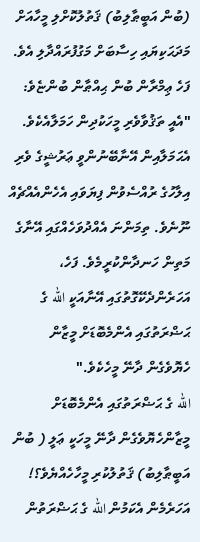(ބުން އަބީޠާލިބު) ޤަތުލުކޮށްލި މީހާއަށް މަދަޙަކިޔައި ހިސާބަށް މަގުފުރައްދާލި އެވެ. ފަހެ ޢިމްރާން ބުން ޙިއްޠާން ބުންޏެވެ: "އެއީ ތަޤުވާވެރި މީހަކުދިން ހަމަލާއެކެވެ. އެޙަމަލާއިން އޭނާބޭނުންވީ ޢަރުޝީގެ ވެރި އިލާހުގެ ރުއްސެވުން ފިޔަވައި އެހެންއެއްޗެއް ނޫނެވެ. ތިމަންނަ އެއްދުވަހެއްގައި އޭނާގެ މަތިން ހަނދާންކުރީމެވެ. ފަހެ، އަހަރެންދެކޭގޮތުގައި އޭނާއަކީ الله ގެ ޙަޟްރަތުގައި އެންމެބޮޑަށް މީޒާން ހެޔޮވެގެން ދާނޭ މީހެކެވެ."
الله ގެ ޙަޟްރަތުގައި އެންމެބޮޑަށް މީޒާންހެޔޮވެގެން ދާނޭ މީހަކީ ޢަލީ ( ބުން އަބީޠާލިބު) ޤަތުލުކުރި މީހާހެއްޔެވެ؟! އަހަރެމެން އެކަމުން الله ގެ ޙަޟްރަތުން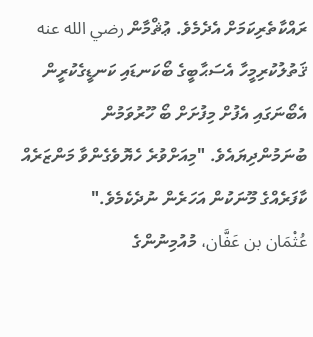ރައްކާތެރިކަމަށް އެދެމެވެ. ޢުޘްމާން رضي الله عنه ޤަތުލުކުރިމީހާ އެސަޙާބީގެ ބޯކަނޑައި ކަނޑީގެކުރީން އެބޯނަގައި އެފުށް މިފުށަށް ބޯ ހޫރުވަމުން ބުނަމުންދިޔައެވެ. "މިއަށްވުރެ ހެޔޮވެގެންވާ މަންޒަރެއް ކާފަރެއްގެ މޫނަކުން އަހަރެން ނުދެކެމެވެ."
عُثْمَان بن عَفَّان، މުއުމިނުންގެ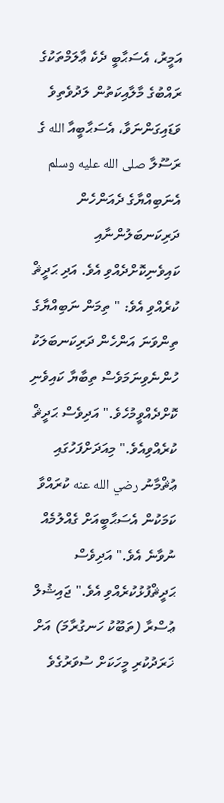އަމީރު، އެސަޙާބީ ދެކެ ޢާލަމްތަކުގެ ރައްބުގެ މާލާއިކަތުން ލަދުވެތިވެ ވަޑައިގަންނަވާ، އެސަޙާބީއާ الله ގެ ރަސޫލާ صلى الله عليه وسلم އެނަބިއްޔާގެ ދެއަންހެން ދަރިކަނބަލުންނާއި ކައިވެނިކޮށްދެއްވި އެވެ. އަދި ޙަދީޘް ކުރެއްވި އެވެ: " ތިމަން ނަބިއްޔާގެ ތިންވަނަ އަންހެން ދަރިކަނބަލަކު ހުންނެވިނަމަވެސް ތިބާޔާ ކައިވެނި ކޮށްދެއްވީމުހެވެ." އަދިވެސް ޙަދީޘް ކުރެއްވިއެވެ." މިއަދަށްފަހުގައި ޢުޘްމާނު رضي الله عنه ކުރައްވާ ކަމަކުން އެސަޙާބީއަށް ގެއްލުމެއް ނުވާނެ އެވެ." އަދިވެސް ޙަދީޘްފުޅުކުރެއްވި އެވެ." ޖައިޝުލް ޢުސްރާ (ތަބޫކު ހަނގުރާމަ) އަށް ޚަރަދުކުރި މީހަކަށް ސުވަރުގެވެ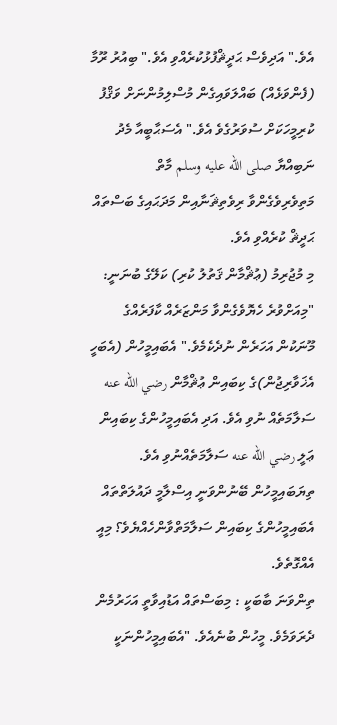އެވެ." އަދިވެސް ޙަދީޘްފުޅުކުރެއްވި އެވެ." ބިއުރު ރޫމާ (ފެންވަޅެއް) ބައްލަވައިގެން މުސްލިމުންނަށް ވަޤްފު ކުރިމީހަކަށް ސުވަރުގެވެ އެވެ." އެސަޙާބީއާ މެދު ނަބިއްޔާ صلى الله عليه وسلم މާތް މަތިވެރިވެގެންވާ ރިވެތިޘަނާއިން މަދަޙައިގެ ބަސްތައް ޙަދީޘް ކުރެއްވި އެވެ.
މި މުޖުރިމު (ޢުޘްމާން ޤަތުލު ކުރި) ކަލޭގެ ބުނަނީ: "މިއަށްވުރެ ހެޔޮވެގެންވާ މަންޒަރެއް ކާފަރެއްގެ މޫނަކުން އަހަރެން ނުދެކެމެވެ." އެބައިމީހުން (އެބަހީ އެޚަވާރިޖުން)ގެ ކިބައިން ޢުޘްމާން رضي الله عنه ސަލާމަތެއް ނުވި އެވެ. އަދި އެބައިމީހުންގެ ކިބައިން ޢަލީ رضي الله عنه ސަލާމަތެއްނުވި އެވެ. ތިޔަބައިމީހުން ބޭނުންވަނީ އިސްލާމީ ދައުލަތްތައް އެބައިމީހުންގެ ކިބައިން ސަލާމަތްވާންހެއްޔެވެ؟ މިއީ އެއްގޮތެވެ.
ތިންވަނަ ބާބަކީ : މިބަސްތައް އަޑުއިވާތީ އަހަރުމެން ދެރަވަމެވެ. މީހުން ބުނެއެވެ. "އެބައިމީހުންނަކީ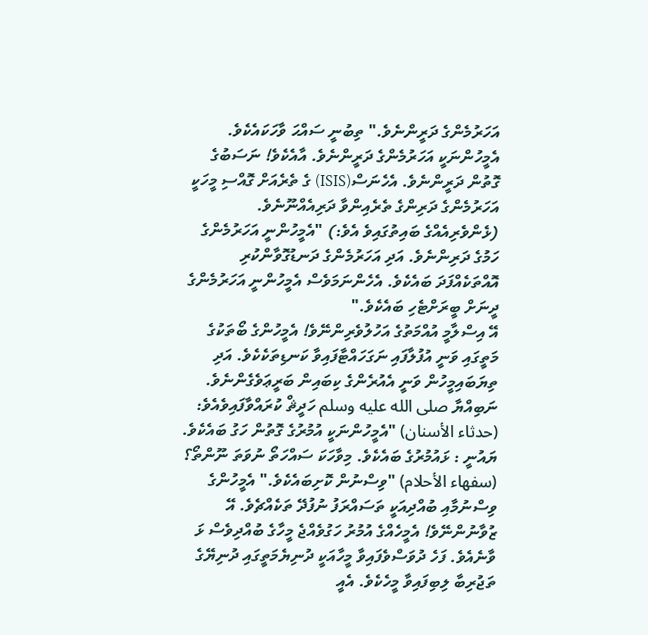އަހަރުމެންގެ ދަރީންނެވެ." ތިބުނީ ސައްޙަ ވާހަކައެކެވެ. އެމީހުންނަކީ އަހަރުމެންގެ ދަރީންނެވެ. އާއެކެވެ! ނަސަބުގެ ގޮތުން ދަރީންނެވެ. އެހެނަސް(ISIS) ގެ ތެރެއަށް ގޮއްސި މީހަކީ އަހަރުމެންގެ ދަރިންގެ ތެރެއިންވާ ދަރިއެއްނޫނެވެ. (ޅެންވެރިއެއްގެ ބައިތުގައިވެ އެވެ:) "އެމީހުންނީ އަހަރުމެންގެ ހަމުގެ ދަރިންނެވެ. އަދި އަހަރުމެންގެ ދަނޑުގޮވާންކުރި އޮއްތަކެއްފަދަ ބައެކެވެ. އެހެންނަމަވެސް އެމީހުންނީ އަހަރުމެންގެ ދީނަށް ބީރަށްޓެހި ބައެކެވެ."
އޭ އިސްލާމީ އުއްމަތުގެ އަހުލުވެރިންނޭވެ! އެމީހުންގެ ބޯތަކުގެ މަތީގައި ވަނީ އުފުލާފައި ނަގަހައްޓާފައިވާ ކަނޑިތަކެކެވެ. އަދި ތިޔަބައިމީހުން ވަނީ އެއުރެންގެ ކިބައިން ބަރީޢަވެގެންނެވެ. ނަބިއްޔާ صلى الله عليه وسلم ހަދީޘް ކުރައްވާފައިވެއެވެ: (حدثاء الأسنان) "އެމީހުންނަކީ އުމުރުގެ ގޮތުން ހަގު ބައެކެވެ. ޔައުނީ : ޅައުމުރުގެ ބައެކެވެ. މިވާހަކަ ސައްހަތޯ ނުވަތަ ނޫންތޯ؟ (سفهاء الأحلام) "ވިސްނުން ކޮށިބައެކެވެ." އެމީހުންގެ ވިސްނުމާއި ބުއްދިއަކީ ތަސައްރަފު ނުފުދޭ ތަކެއްޗެވެ. އޭ ޒުވާނުންނޭވެ! އެމީހެއްގެ އުމުރު ހަގުވެއްޖެ މީހާގެ ބުއްދިވެސް ޅަ ވާނެއެވެ. ފަހެ ދުވަސްވެފައިވާ މީހާއަކީ ދުނިޔެމަތީގައި ދުނިޔޭގެ ތަޖުރިބާ ލިބިފައިވާ މީހެކެވެ. އެއީ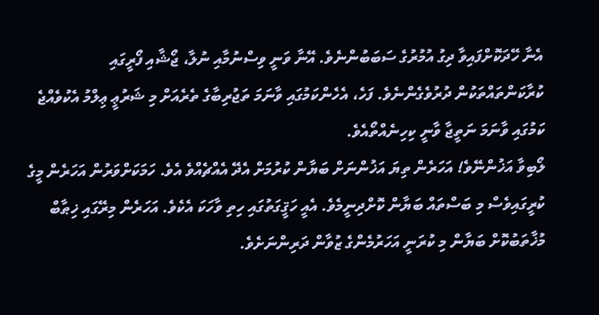އެނާ ހޭދަކޮށްފައިވާ ދިގު އުމުރުގެ ސަބަބުންނެވެ. އޭނާ ވަނީ ވިސްނުމާއި ނުލާ، ޖޯޝާއި ފޯރީގައި ކުރާކަންތައްތަކުން ދުރުވެގެންނެވެ. ފަހެ، އެހެންކަމުގައި ވާނަމަ ތަޖުރިބާގެ ތެރެއަށް މި ޝަރުޢީ ޢިލްމު އެކުވެއްޖެ ކަމުގައި ވާނަމަ ނަތީޖާ ވާނީ ކިހިނެއްތޯއެވެ.
ލޯބިވާ އަޚުންނޭވެ! އަހަރެން ތިޔަ އަޚުންނަށް ބަޔާން ކުރުމަށް އެދޭ އެއްޗެއްވެ އެވެ. ހަމަކަށްވަރުން އަހަރެން މީގެ ކުރީގައިވެސް މި ބަސްތައް ބަޔާން ކޮށްދިނީމެވެ. އެއީ ހަޤީގަތުގައި ހިތި ވާހަކަ އެކެވެ. އަހަރެން މިރޭގައި ޚިޠާބް މުޚާތަބުކޮށް ބަޔާން މި ކުރަނީ އަހަރުމެންގެ ޒުވާން ދަރިންނަށެވެ.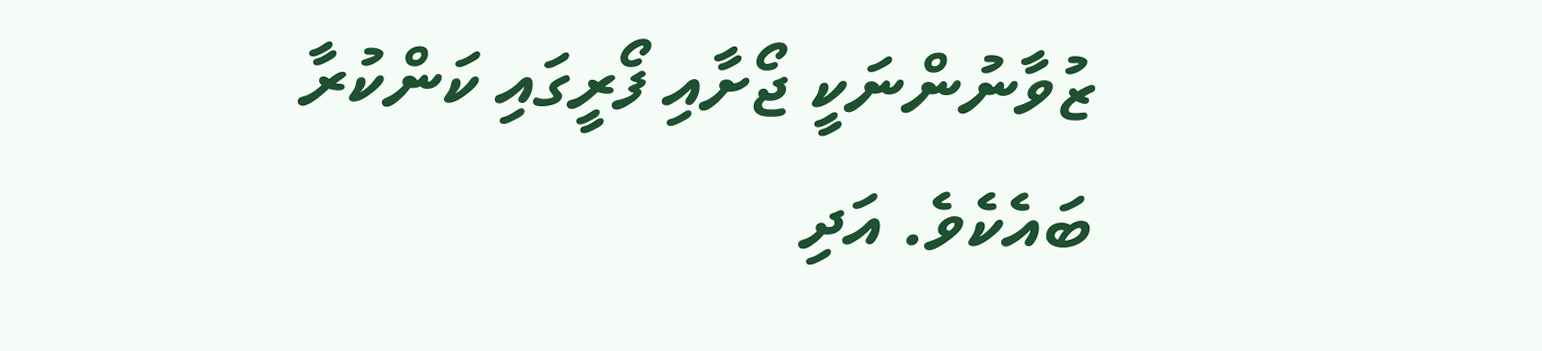ޒުވާނުންނަކީ ޖޯށާއި ފޯރީގައި ކަންކުރާ ބައެކެވެ. އަދި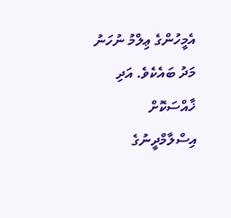އެމީހުންގެ ޢިލްމު ނުހަނު މަދު ބައެކެވެ. އަދި ޚާއްސަކޮށް އިސްލާމްދީނުގެ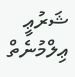ޝަރުޢީ ޢިލްމުނެތް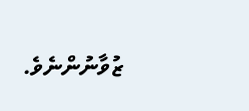ޒުވާނުންނެވެ.